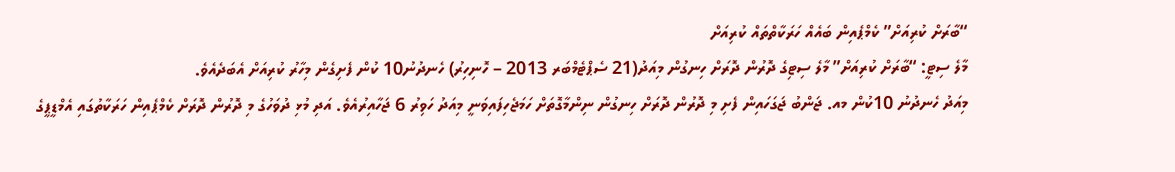“ބާރަށް ކުރިއަށް” ކެމްޕެއިން ބައެއް ހަރަކާތްތައް ކުރިއަށް
މާލެ ސިޓީ: “ބާރަށް ކުރިއަށް” މާލެ ސިޓިގެ ދޮރުން ދޮރަށް ހިނގުން މިއަދު(21 ސެޕްޓެމްބަރ 2013 – ހޮނިހިރު) ހެނދުނު10 ކުން ފެށިގެން މިހާރު ކުރިއަށް އެބަދެއެވެ.
މިއަދު ހެނދުނު 10ކުން މއ. ޖަންބު ޖަގަހައިން ފެށި މި ދޮރުން ދޮރަށް ހިނގުން ނިންމާގޮތަށް ހަމަޖެހިފައިވަނީ މިއަދު ހަވިރު 6 ޖަހާއިރުއެވެ. އަދި މުޅި ދުވަހުގެ މި ދޮރުން ދޮރަށް ކެމްޕެއިން ހަރަކާތުގައި އެމްޑީޕީގެ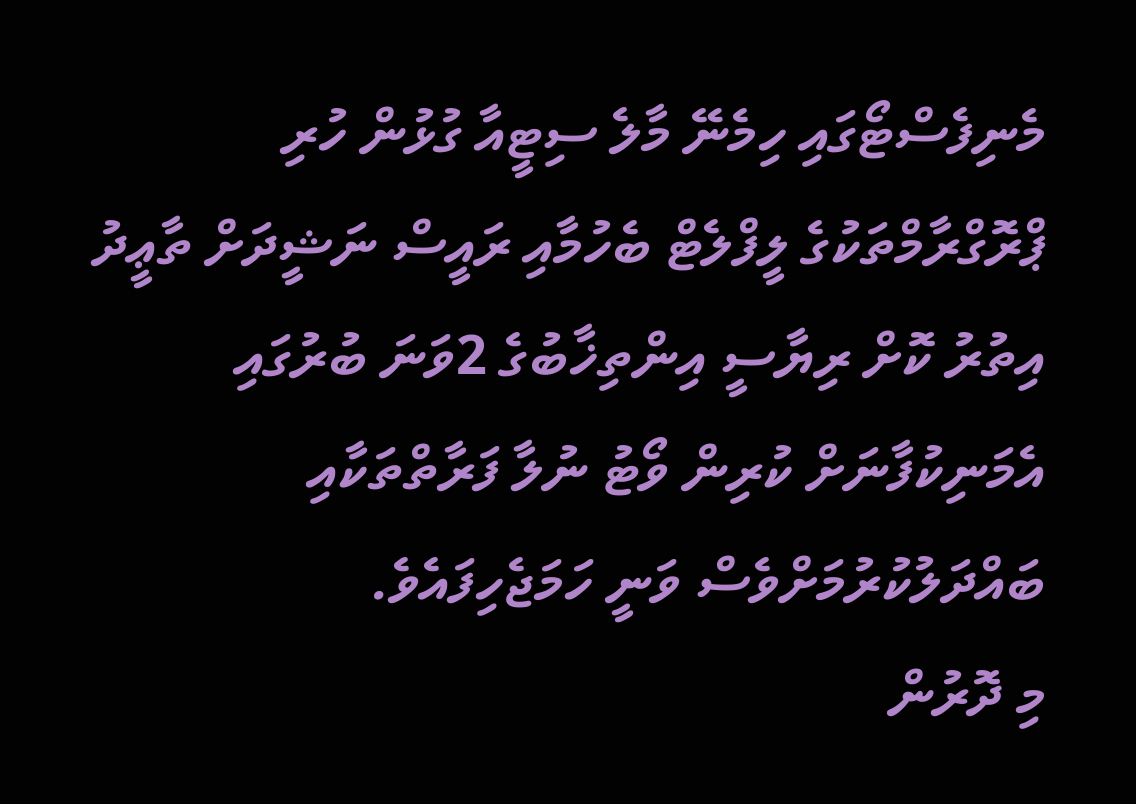މެނިފެސްޓޯގައި ހިމެނޭ މާލެ ސިޓީއާ ގުޅުން ހުރި ޕްރޮގްރާމްތަކުގެ ލީފްލެޓް ބެހުމާއި ރައީސް ނަޝީދަށް ތާޢީދު އިތުރު ކޮށް ރިޔާސީ އިންތިޚާބުގެ 2ވަނަ ބުރުގައި އެމަނިކުފާނަށް ކުރިން ވޯޓު ނުލާ ފަރާތްތަކާއި ބައްދަލުކުރުމަށްވެސް ވަނީ ހަމަޖެހިފައެވެ.
މި ދޮރުން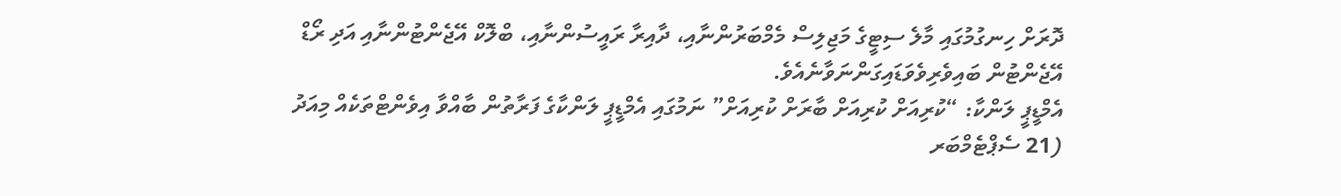ދޮރަށް ހިނގުމުގައި މާލެ ސިޓީގެ މަޖިލިސް މެމްބަރުންނާއި، ދާއިރާ ރައީސުންނާއި، ބްލޮކް އޭޖެންޓުންނާއި އަދި ރޯޑް އޭޖެންޓުން ބައިވެރިވެވަޑައިގަންނަވާނެއެވެ.
އެމްޑީޕީ ލަންކާ: “ކުރިއަށް ކުރިއަށް ބާރަށް ކުރިއަށް” ނަމުގައި އެމްޑީޕީ ލަންކާގެ ފަރާތުން ބާއްވާ އިވެންޓްތަކެއް މިއަދު (21 ސެޕްޓެމްބަރ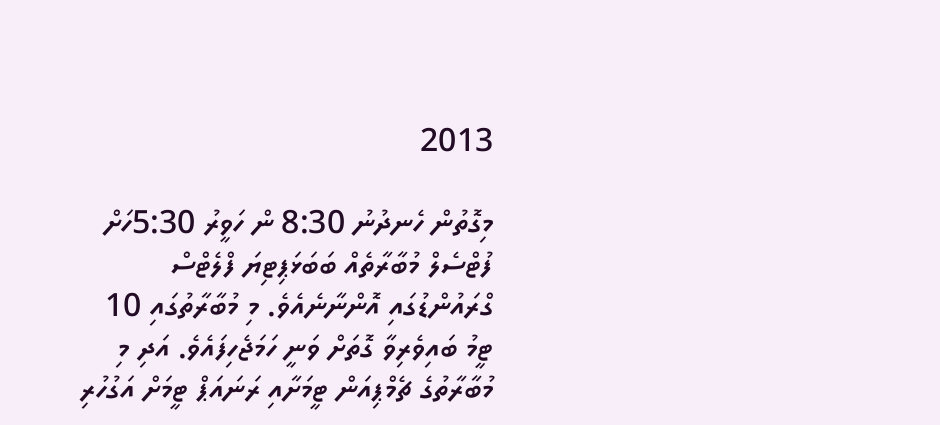2013

މިގޮތުން ހެނދުނު 8:30 ން ހަވީރު 5:30ހަށް ފުޓްސެލް މުބާރާތެއް ބަބަޅަޕިޓިޔަ ފްލެޓްސް ގްރައުންޑުގައި އޮންނާނެއެވެ. މި މުބާރާތުގައި 10 ޓީމު ބައިވެރިވާ ގޮތަށް ވަނީ ހަމަޖެހިފައެވެ. އަދި މި މުބާރާތުގެ ޗެމްޕިއަން ޓީމަށާއި ރަނައަޕް ޓީމަށް އަގުހުރި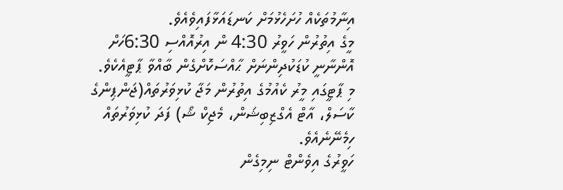އިނާމުތަކެއް ހުށަހެޅުމަށް ކަނޑައަޅާފައިވެއެވެ.
މީގެ އިތުރުން ހަވީރު 4:30 ން އިރުއޮއްސި 6:30ހަށް އޮންނާނީ ކުޑަކުދިންނަށް ޙާއްސަކޮށްގެން ބާއްވާ ޕާޓީއެކެވެ. މި ޕާޓީގައި މީރު ކެއުމުގެ އިތުރުން މަޖާ ކުޅިވަރުތައް(ޖަންޕިންގެ ކާސަލް، އާޓް އެގްޒިބިޝަން، މެޖިކް ޝޯ) ފަދަ ކުޅިވަރުތައް ހިމެނޭނެއެވެ.
ހަވީރުގެ އިވެންޓް ނިމިގެން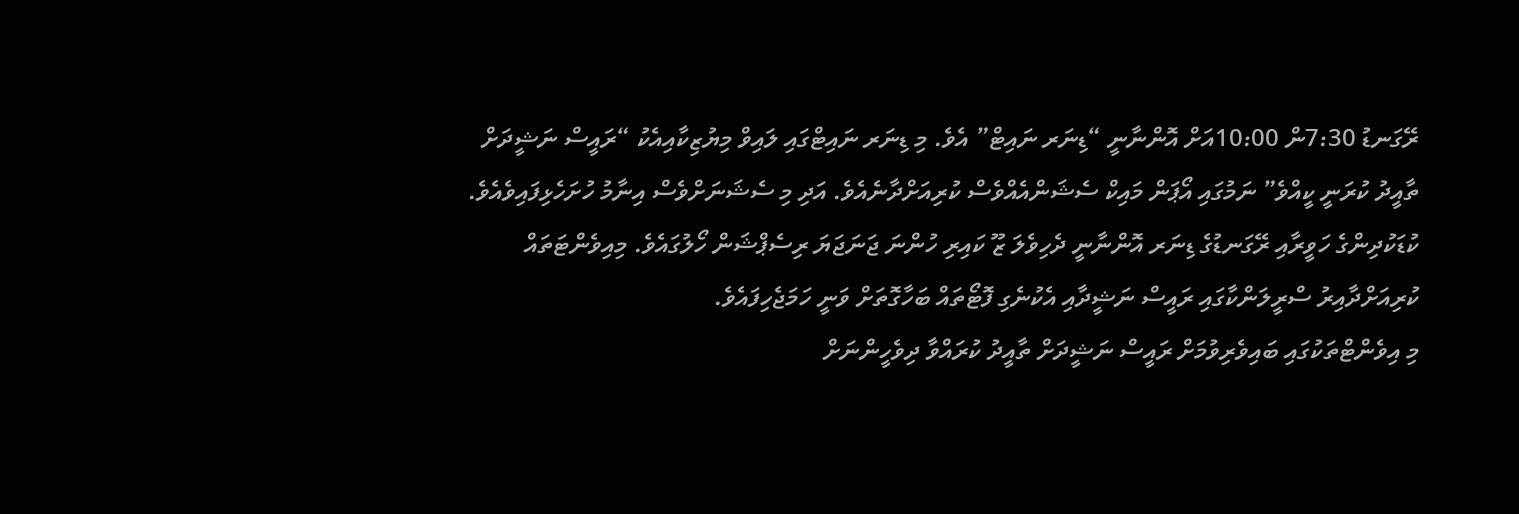ރޭގަނޑު 7:30ން 10:00އަށް އޮންނާނީ “ޑިނަރ ނައިޓް” އެވެ. މި ޑިނަރ ނައިޓްގައި ލައިވް މިޔުޒިކާއިއެކު “ރައީސް ނަޝީދަށް ތާއީދު ކުރަނީ ކީއްވެ” ނަމުގައި އޯޕަން މައިކް ސެޝަންއެއްވެސް ކުރިއަށްދާނެއެވެ. އަދި މި ސެޝަނަށްވެސް އިނާމު ހުށަހެޅިފައިވެއެވެ.
ކުޑަކުދިންގެ ހަވީރާއި ރޭގަނޑުގެ ޑިނަރ އޮންނާނީ ދެހިވެލަ ޒޫ ކައިރި ހުންނަ ޖަނަޖަޔަ ރިސެޕްޝަން ހޯލުގައެވެ. މިއިވެންޓަތައް ކުރިއަށްދާއިރު ސްރީލަންކާގައި ރައީސް ނަޝީދާއި އެކުނެގި ފޮޓޯތައް ބަހާގޮތަށް ވަނީ ހަމަޖެހިފައެވެ.
މި އިވެންޓްތަކުގައި ބައިވެރިވުމަށް ރައީސް ނަޝީދަށް ތާއީދު ކުރައްވާ ދިވެހީންނަށް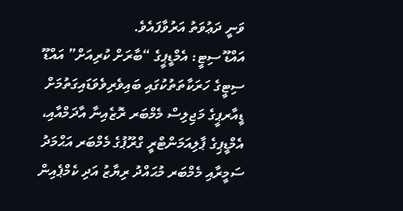ވަނީ ދަޢުވަތު އަރުވާފައެވެ.
އައްޑޫ ސިޓީ: އެމްޑީޕީގެ “ބާރަށް ކުރިއަށް” އައްޑޫ ސިޓީގެ ހަރަކާތަތުކުގައި ބައިވެރިވެވަޑައިގަތުމަށް ޑީއާރޕީގެ މަޖިލިސް މެމްބަރ ރޮޒެއިނާ އާދަމްއާއި، އެމްޑީޕިގެ ޕާލިއަމަންޓްރީ ގްރޫޕުގެ މެމްބަރ އަޙްމަދު ސަމީރާއި މެމްބަރ މުޙައްދު ރިޔާޒު އަދި ކެމްޕެއިން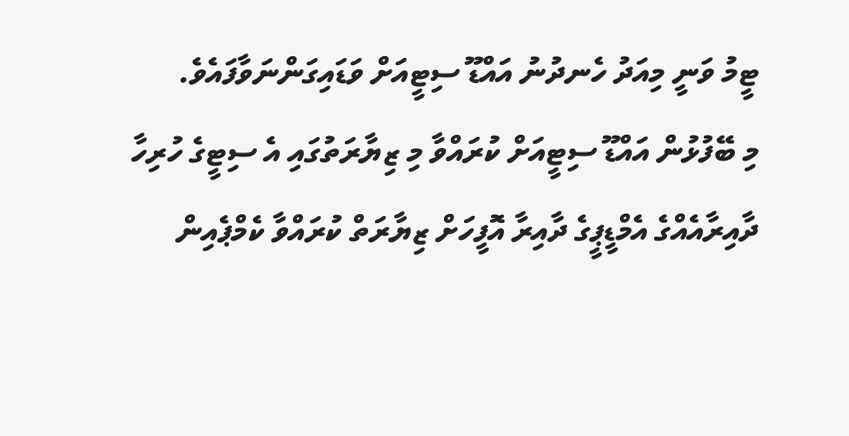ޓީމު ވަނީ މިއަދު ހެނދުނު އައްޑޫ ސިޓީއަށް ވަޑައިގަންނަވާފައެވެ.
މި ބޭފުޅުން އައްޑޫ ސިޓީއަށް ކުރައްވާ މި ޒިޔާރަތުގައި އެ ސިޓީގެ ހުރިހާ ދާއިރާއެއްގެ އެމްޑީޕީގެ ދާއިރާ އޮފީހަށް ޒިޔާރަތް ކުރައްވާ ކެމްޕެއިން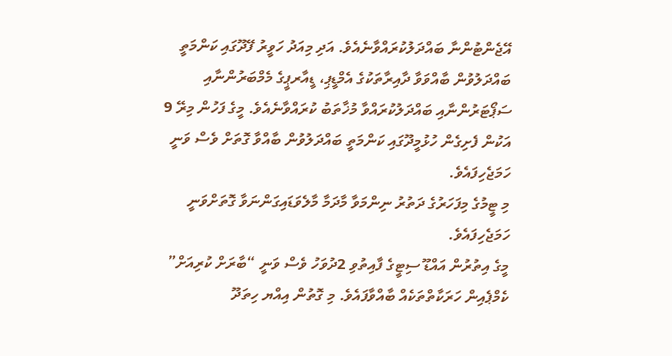އޭޖެންޓުންނާ ބައްދަލުކުރައްވާނެއެވެ. އަދި މިއަދު ހަވީރު ފޭދޫގައި ކަންމަތީ ބައްދަލުވުން ބާއްވަވާ ދާއިރާތަކުގެ އެމްޑީޕި، ޑީއާރޕީގެ މެމްބަރުންނާއި ސަޕޯޓަރުންނާއި ބައްދަލުކުރައްވާ މުޚާތަބު ކުރައްވާނެއެވެ. މީގެ ފަހުން މިރޭ 9 އަކުން ފެށިގެން ހުޅުމީދޫގައި ކަންމަތީ ބައްދަލުވުން ބާއްވާ ގޮތަށް ވެސް ވަނީ ހަމަޖެހިފައެވެ.
މި ޓީމުގެ މިފަހަރުގެ ދަތުރު ނިންމަވާ މާދަމާ މާލެވަޑައިގަންނަވާ ގޮތަށްވަނީ ހަމަޖެހިފައެވެ.
މީގެ އިތުރުން އައްޑޫ ސިޓީގެ ފާއިތުވި 2ދުވަހު ވެސް ވަނީ “ބާރަށް ކުރިއަށް” ކެމްޕެއިން ހަރަކާތްތަކެއް ބާއްވާފައެވެ. މި ގޮތުން އިއްޔ ހިތަދޫ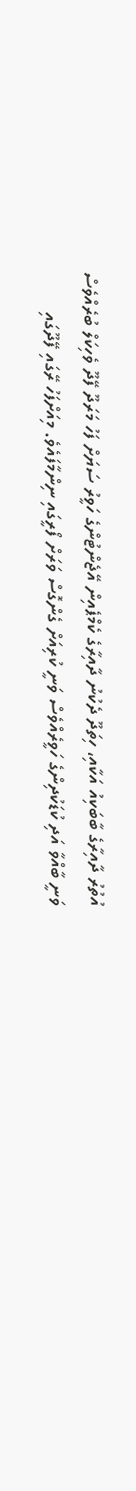އުތުރު ދާއިރާގެ ބާބަކިއު އަކާއި، ހިތަދޫ ދެކުނު ދާއިރާގެ ކެމްޕެއިން އޭޖެންޓުންގެ ހަވީރު ސަޔަށް ފަހު މަރަދޫ ފޭދޫ ވެހިކަލް ބުރެއްވެސް ވަނީ ބާއްވާ އަދި ކުޑަކުދިންގެ ހަވީރެއްވެސް ވަނީ ކުރިއަށް ގެންގޮސް ވަރަށް ފޯރީގައި ނިންމާފައެވެ. މިއަށްފަހު ރޭގައި ފޭދޫގައި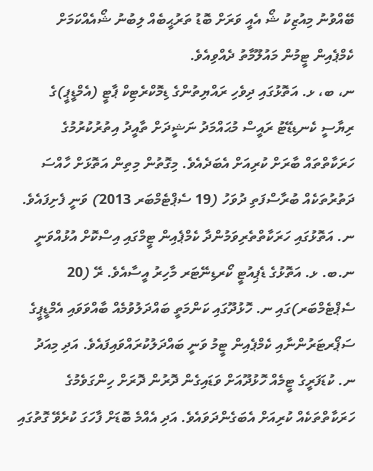ބޭއްވުނު މިއުޒިކު ޝޯ އެއީ ވަރަށް ބޮޑު ތަރުޙީބެއް ލިބުނު ޝޯއެއްކަމަށް ކެމްޕެއިން ޓީމުން މައުލޫމާތު ދެއްވިއެވެ.
ނ، ބ، ޅ. އަތޮޅުގައި ދިވެހި ރައްޔިތުންގެ ޑިމޮކްރެޓިކް ޕާޓީ (އެމްޑީޕީ)ގެ ރިޔާސީ ކެނޑިޑޭޓު ރައީސް މުޙައްމަދު ނަޝީދަށް ތާއީދު އިތުރުކުރުމުގެ ހަރަކާތްތައް ބާރަށް ކުރިއަށް އެބަދެއެވެ. މިގޮތުން މިތިން އަތޮޅަށް ހާއްސަ ދަތުރުތަކެއް ބުރާސްފަތި ދުވަހު (19 ސެޕްޓެމްބަރ 2013) ވަނީ ފެށިފައެވެ.
ނ. އަތޮޅުގައި ހަރަކާތްތެރިވަމުންދާ ކެމްޕެއިން ޓީމްގައި އިސްކޮށް އުޅުއްވަނީ ނ.ބ. ޅ. އަތޮޅުގެ ޑެޕިއުޓީ ކޯރޑިނޭޓަރ މާހިރު އީސާއެވެ. ރޭ (20 ސެޕްޓެމްބަރ)ގައި ނ. ހޮޅުދޫގައި ކަންމަތީ ބައްދަލުވުމެއް ބާއްވަވައި އެމްޑީޕީގެ ސަޕޯރޓަރުންނާއި ކެމްޕެއިން ޓީމު ވަނީ ބައްދަލުކުރައްވައިފައެވެ. އަދި މިއަދު ނ. ކުޑަފަރީގެ ޓީމެއް ހޮޅުދޫއަށް ވަޑައިގެން ދޮރުން ދޮރަށް ހިންގަވެމުގެ ހަރަކާތްތަކެއް ކުރިއަށް އެބަގެންދަވައެވެ. އަދި އެއްމެ ބޮޑަށް ފާހަގަ ކުރެވޭ ގޮތުގައި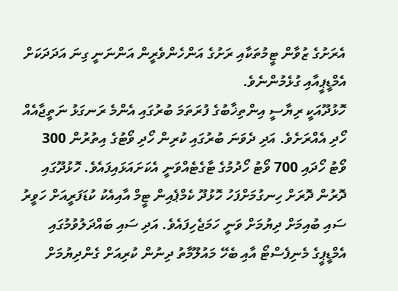އެރަށުގެ ޒުވާން ޓީމުތަކާއި ރަށުގެ އަންހެންވެރީން އަންނަނީ ގިނަ އަދަދަކަށް އެމްޑީޕީއާއި ގުޅެމުންނެވެ.
ހޮޅުދޫއަކީ ރިޔާސީ އިންތިޚާބުގެ ފުރަތަމަ ބުރުގައި އެންމެ ރަނގަޅު ނަތީޖާއެއް ހޯދި އެއްރަށެވެ. އަދި ދެވަނަ ބުރުގައި ކުރިން ހޯދި ވޯޓުގެ އިތުރުން 300 ވޯޓު ހޯދައި 700 ވޯޓު ހޯދުމުގެ ޓާގެޓެއްވަނީ އެކަށައަޅައިފައެވެ. ހޮޅުދޫގައި ދޮރުން ދޮރަށް ހިނގުމަށްފަހު ހޮޅުދޫ ކެމްޕެއިން ޓީމް އާއިއެކު ކުޑަފަރީއަށް ހަވީރު ސައި ބުއިމަށް ދިޔުމަށް ވަނީ ހަމަޖެހިފައެވެ. އަދި ސައި ބައްދަލުވުމުގައި އެމްޑީޕީގެ މެނިފެސްޓޯ އާއި ބެހޭ މައުލޫމާތު ދިނުން ކުރިއަށް ގެންދިޔުމަށް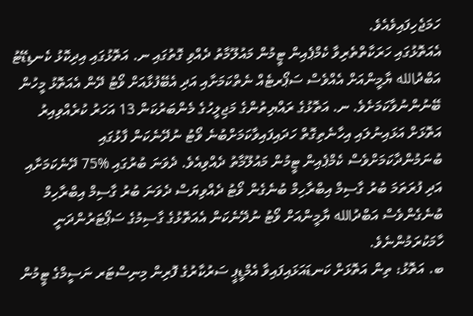ހަމަޖެހިފައިވެއެވެ.
އެއަތޮޅުގައި ހަރަކާތްތެރިވާ ކެމްޕެއިން ޓީމުން މައުލޫމާތު ދެއްވި ގޮތުގައި ނ. އަތޮޅުގައި އިދިކޮޅު ކެނޑިޑޭޓު އަބްދުالله ޔާމީންއަށް އެއްވެސް ސަޕޯރޓެއް ނެތްކަމަށާއި އަދި އެބޭފުޅާއަށް ވޯޓު ދޭން އެއަތޮޅު މީހުން ބޭނުންނުވާކަމަށެވެ. ނ. އަތޮޅުގެ ރައްޔިތުންގެ މަޖިލީހުގެ މެންބަރުކަން 13 އަހަރު ކުރެއްވިއިރު އަތޮޅަށް އަޅައިނުލައި އިހާނެތިގޮތް ހަދައިފައިވާކަމަށްބުނެ ވޯޓު ނުދޭނެކަން ފާޅުގައި ބުނަމުންދާކަމަށްވެސް ކެމްޕެއިން ޓީމުން މައުލޫމާތު ދެއްވިއެވެ. ދެވަނަ ބުރުގައި %75 ދޭނެކަމަށާއި އަދި ފުރަތަމަ ބުރު ގާސިމް އިބްރާހިމް ބުނެގެން ވޯޓު ދެއްވިޔަސް ދެވަނަ ބުރު ގާސިމް އިބްރާހިމް ބުނެގެންވެސް އަބްދުالله ޔާމީންއަށް ވޯޓު ނުދޭނެކަން އެއަތޮޅުގެ ގާސިމުގެ ސަޕޯޓަރުންދަނީ ހާމަކުރަމުންނެވެ.
ބ. އަތޮޅު: ތިން އަތޮޅަށް ކަނޑައަޅައިފައިވާ އެމްޑީޕީ ސަރުކާރުގެ ފޮރިން މިނިސްޓަރ ނަސީމްގެ ޓީމުން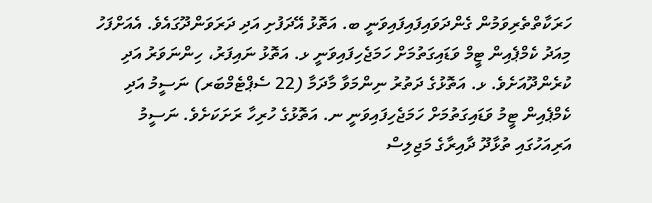ހަރަކާތްތެރިވަމުން ގެންދަވައިފައިފައިވަނީ ބ. އަތޮޅު އޭދަފުށި އަދި ދަރަވަންދޫގައެވެ. އެއަށްފަހު މިއަދު ކެމްޕެއިން ޓީމް ވަޑައިގަތުމަށް ހަމަޖެހިފައިވަނީ ޅ. އަތޮޅު ނައިފަރު، ހިންނަވަރު އަދި ކުރެންދޫއަށެވެ. ޅ. އަތޮޅުގެ ދަތުރު ނިންމަވާ މާދަމާ (22 ސެޕްޓެމްބަރ) ނަސީމު އަދި ކެމްޕެއިން ޓީމު ވަޑައިގަތުމަށް ހަމަޖެހިފައިވަނީ ނ. އަތޮޅުގެ ހުރިހާ ރަށަކަށެވެ. ނަސީމު އަރިއަހުގައި ތުޅާދޫ ދާއިރާގެ މަޖިލިސް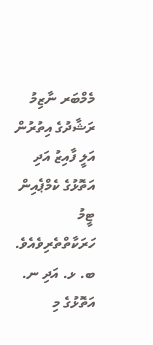މެމްބަރ ނާޒިމު ރަޝާދުގެ އިތުރުން އަލީ ފާއިޒު އަދި އަތޮޅުގެ ކެމްޕެއިން ޓީމު ހަރަކާތްތެރިވެއެވެ.
ބ. ޅ. އަދި ނ. އަތޮޅުގެ މި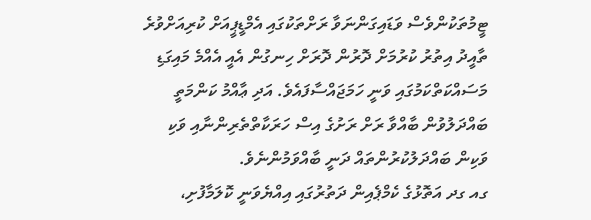ޓީމުތަކުންވެސް ވަޑައިގަންނަވާ ރަށްތަކުގައި އެމްޑީޕީއަށް ކުރިއަށްވުރެ ތާއީދު އިތުރު ކުރުމަށް ދޮރުން ދޮރަށް ހިނގުން އެއީ އެއްމެ މައިގަޑި މަސައްކަތްކަމުގައި ވަނީ ހަމަޖައްސާފައެވެ. އަދި ޢާއްމު ކަންމަތީ ބައްދަލުވުން ބާއްވާ ރަށް ރަށުގެ އިސް ހަރަކާތްތެރިންނާއި ވަކި ވަކިން ބައްދަލުކުރުންތައް ދަނީ ބާއްވަމުންނެވެ.
ގއ ގދ އަތޮޅުގެ ކެމްޕެއިން ދަތުރުގައި އިއްޔެވަނީ ކޮލަމާފުށި،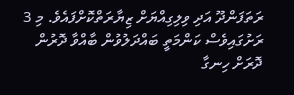ރަތަފަންދޫ އަދި ވިލިގިއްޔަށް ޒިޔާރަތްކޮށްފައެވެ. މި 3 ރަށުގައިވެސް ކަންމަތީ ބައްދަލުވުން ބާއްވާ ދޮރުން ދޮރަށް ހިނގާ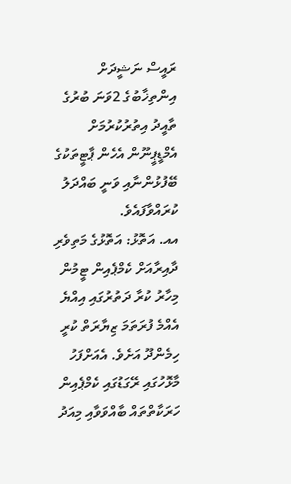ރައީސް ނަޝީދަށް އިންތިޚާބުގެ 2ވަނަ ބުރުގެ ތާއީދު އިތުރުކުރުމަށް އެމްޑީޕީނޫން އެހެން ޕާޓީތަކުގެ ބޭފުޅުންނާއި ވަނީ ބައްދަލު ކުރައްވާފައެވެ.
އއ. އަތޮޅު: އަތޮޅުގެ މަތިވެރި ދާއިރާއަށް ކެމްޕެއިން ޓީމުން މިހާރު ކުރާ ދަތުރުގައި އިއްޔެ އެއްމެ ފުރަތަމަ ޒިޔާރަތް ކުރީ ހިމެންދޫ އަށެވެ. އެއަށްފަހު މާޅޮހުގައި ރޭގަޑުގައި ކެމްޕެއިން ހަރަކާތްތައް ބާއްވަވާއި މިއަދު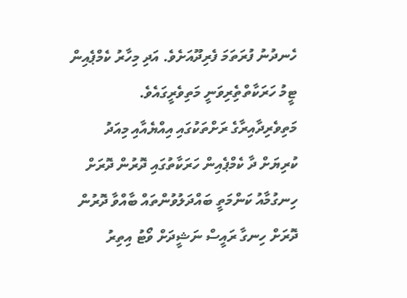ހެނދުނު ފުރަތަމަ ފެރިދޫއަށެވެ. އަދި މިހާރު ކެމްޕެއިން ޓީމު ހަރަކާތްތެިރިވަނީ މަތިވެރީގައެވެ.
މަތިވެރިދާއިރާގެ ރަށްތަކުގައި އިއްޔެއާއި މިއަދު ކުރިޔަށް ދާ ކެމްޕެއިން ހަރަކާތުގައި ދޮރުން ދޮރަށް ހިނގުމާއު ކަންމަތީ ބައްދަލުވުންތައް ބާއްވާ ދޮރުން ދޮރަށް ހިނގާ ރައީސް ނަޝީދަށް ވޯޓު އިތިރު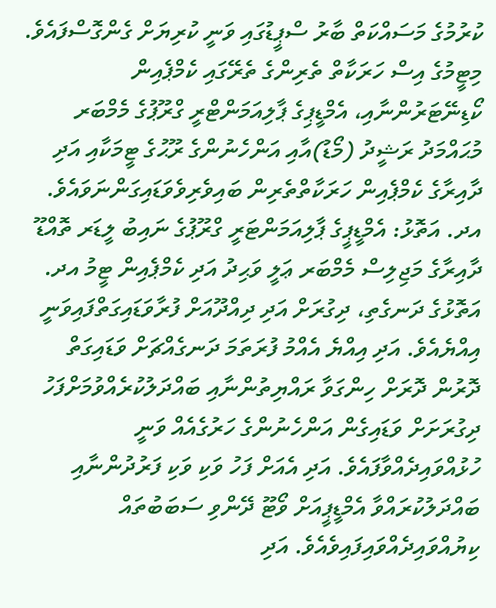ކުރުމުގެ މަސައްކަތް ބާރު ސްޕީޑުގައި ވަނީ ކުރިޔަށް ގެންގޮސްފައެވެ. މިޓީމުގެ އިސް ހަރަކާތް ތެރިންގެ ތެރޭގައި ކެމްޕެއިން ކޯޑިނޭޓަރުންނާއި، އެމްޑީޕިގެ ޕާލިއަމަންޓްރީ ގްރޫޕުގެ މެމްބަރ މުޙައްމަދު ރަޝީދު (މޯޑު)އާއި އަންހެނުންގެ ރޫޙުގެ ޓީމަކާއި އަދި ދާއިރާގެ ކެމްޕެއިން ހަރަކާތްތެރިން ބައިވެރިވެވަޑައިގަންނަވައެވެ.
އދ. އަތޮޅު: އެމްޑީޕީގެ ޕާލިއަމަންޓަރީ ގްރޫޕުގެ ނައިބު ލީޑަރ ތޮއްޑޫ ދާއިރާގެ މަޖިލިސް މެމްބަރ ޢަލީ ވަޙިދު އަދި ކެމްޕެއިން ޓީމު އދ. އަތޮޅުގެ ދަނގެތި، ދިގުރަށް އަދި ދިއްދޫއަށް ފުރާވަޑައިގަތްފައިވަނީ އިއްޔެއެވެ. އަދި އިއްޔެ އެއްމު ފުރަތަމަ ދަނގެއްޗަށް ވަޑައިގަތް ދޮރުން ދޮރަށް ހިންގަވާ ރައްޔިތުންނާއި ބައްދަލުކުރެއްވުމަށްފަހު ދިގުރަށަށް ވަޑައިގެން އަންހެނުންގެ ހަރުގެއެއް ވަނީ ހުޅުއްވައިދެއްވާފައެވެ. އަދި އެއަށް ފަހު ވަކި ވަކި ފަރުދުންނާއި ބައްދަލުކުރައްވާ އެމްޑީޕީއަށް ވޯޓޫ ދޭންވި ސަބަބުތައް ކިޔުއްވައިދެއްވައިފައިވެއެވެ. އަދި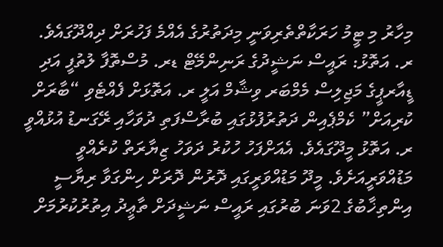މިހާރު މި ޓީމު ހަރަކާތްތެރިވަނީ މިދަތުރުގެ އެއްމެ ފަހުރަށް ދިއްދޫގައެވެ.
ރ. އަތޮޅު: ރައީސް ނަޝީދުގެ ރަނިންމޭޓް ޑރ. މުސްތޮފާ ލުތުފީ އަދި ޑީއާރޕީގެ މަޖިލިސް މެމްބަރ ވިޝާމް އަލީ ރ. އަތޮޅަށް ފެއްޓެވި “ބާރަށް ކުރިއަށް” ކެމްޕެއިން ދަތުރުފުޅުގައި ބުރާސްފަތި ދުވަހާއި ރޭގަނޑު އުޅުއްވީ ރ. އަތޮޅު މީދޫގައެވެ. އެއަށްފަހު ހުކުރު ދަވަހު ޒިޔާރަތް ކުރެއްވީ މަޑުއްވަރީއަށެވެ. މީދޫ މަޑުއްވަރީގައި ދޮރުން ދޮރަށް ހިންގަވާ ރިޔާސީ އިންތިޚާބުގެ 2ވަނަ ބުރުގައި ރައީސް ނަޝީދަށް ތާޢީދު އިތުރުކުރުމަށް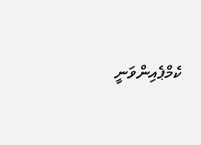ކެމްޕެއިންވަނީ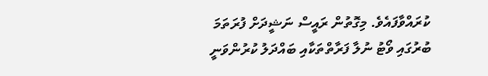ކުރައްވާފައެވެ. މިގޮތުން ރައީސް ނަޝީދަށް ފުރަތަމަ ބުރުގައި ވޯޓު ނުލާ ފަރާތްތަކާއި ބައްދަލު ކުރުންވަނީ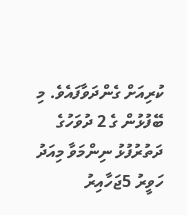ކުރިއަށް ގެންދަވާފައެވެ. މި ބޭފުޅުން ގެ 2 ދުވަހުގެ ދަތުރުފުޅު ނިންމަވާ މިއަދު ހަވީރު 5ޖަހާއިރު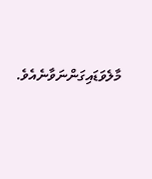މާލެވަޑައިގަންނަވާނެއެވެ.